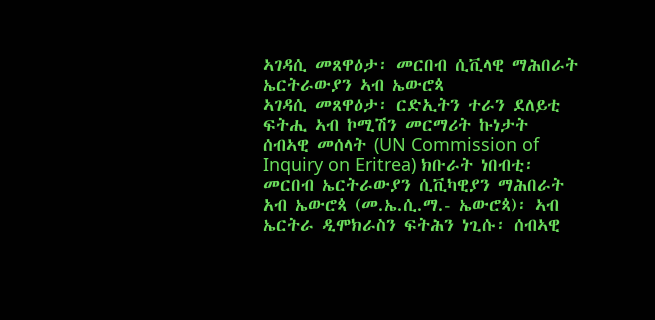ኣገዳሲ መጸዋዕታ፡ መርበብ ሲቪላዊ ማሕበራት ኤርትራውያን ኣብ ኤውሮጳ
ኣገዳሲ መጸዋዕታ፡ ርድኢትን ተራን ደለይቲ ፍትሒ ኣብ ኮሚሽን መርማሪት ኩነታት ሰብኣዊ መሰላት (UN Commission of Inquiry on Eritrea) ክቡራት ነበብቲ፡ መርበብ ኤርትራውያን ሲቪካዊያን ማሕበራት አብ ኤውሮጳ (መ.ኤ.ሲ.ማ.- ኤውሮጳ)፡ ኣብ ኤርትራ ዲሞክራስን ፍትሕን ነጊሱ፡ ሰብኣዊ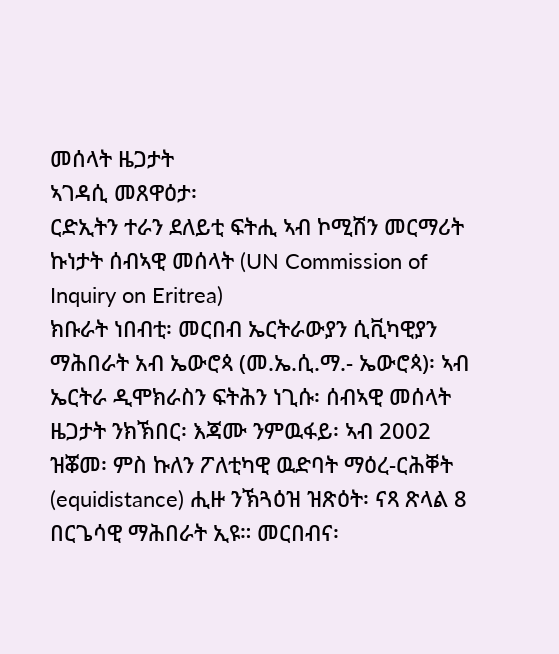መሰላት ዜጋታት
ኣገዳሲ መጸዋዕታ፡
ርድኢትን ተራን ደለይቲ ፍትሒ ኣብ ኮሚሽን መርማሪት ኩነታት ሰብኣዊ መሰላት (UN Commission of Inquiry on Eritrea)
ክቡራት ነበብቲ፡ መርበብ ኤርትራውያን ሲቪካዊያን ማሕበራት አብ ኤውሮጳ (መ.ኤ.ሲ.ማ.- ኤውሮጳ)፡ ኣብ ኤርትራ ዲሞክራስን ፍትሕን ነጊሱ፡ ሰብኣዊ መሰላት ዜጋታት ንክኽበር፡ እጃሙ ንምዉፋይ፡ ኣብ 2002 ዝቖመ፡ ምስ ኩለን ፖለቲካዊ ዉድባት ማዕረ-ርሕቐት (equidistance) ሒዙ ንኽጓዕዝ ዝጽዕት፡ ናጻ ጽላል 8 በርጌሳዊ ማሕበራት ኢዩ። መርበብና፡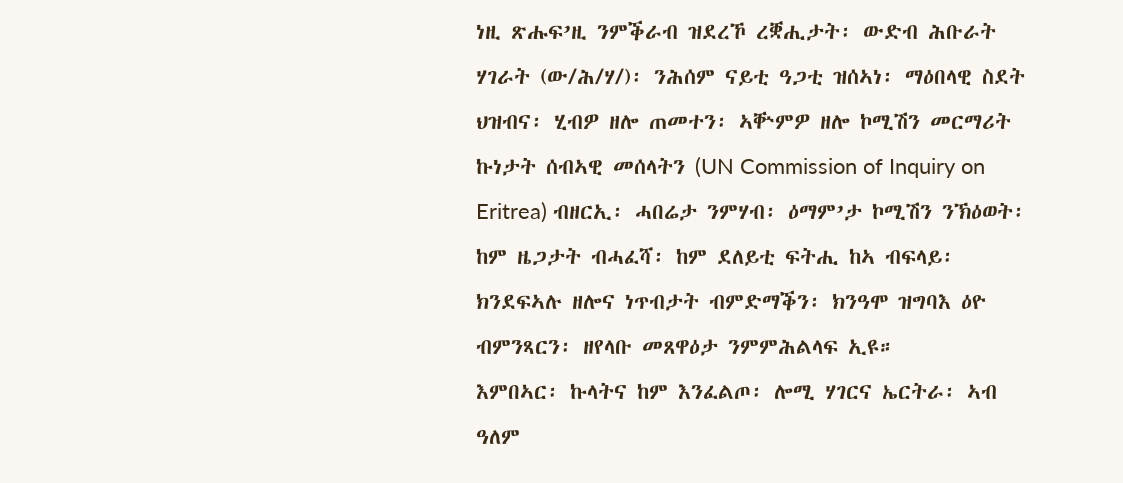ነዚ ጽሑፍ’ዚ ንምቕራብ ዝደረኾ ረቛሒታት፡ ውድብ ሕቡራት ሃገራት (ው/ሕ/ሃ/)፡ ንሕሰም ናይቲ ዓጋቲ ዝሰኣነ፡ ማዕበላዊ ስደት ህዝብና፡ ሂብዎ ዘሎ ጠመተን፡ ኣቝምዎ ዘሎ ኮሚሽን መርማሪት ኩነታት ሰብኣዊ መሰላትን (UN Commission of Inquiry on Eritrea) ብዘርኢ፡ ሓበሬታ ንምሃብ፡ ዕማም’ታ ኮሚሽን ንኽዕወት፡ ከም ዜጋታት ብሓፈሻ፡ ከም ደለይቲ ፍትሒ ከኣ ብፍላይ፡ ክንደፍኣሉ ዘሎና ነጥብታት ብምድማቕን፡ ክንዓሞ ዝግባእ ዕዮ ብምንጻርን፡ ዘየላቡ መጸዋዕታ ንምምሕልላፍ ኢዩ።
እምበኣር፡ ኩላትና ከም እንፈልጦ፡ ሎሚ ሃገርና ኤርትራ፡ ኣብ ዓለም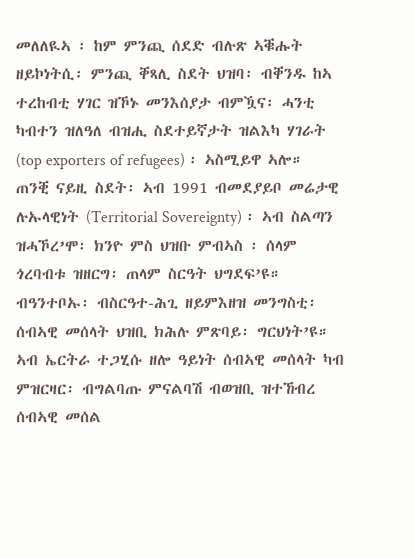መለለዪኣ ፡ ከም ምንጪ ሰደድ ብሉጽ ኣቑሑት ዘይኮነትሲ፡ ምንጪ ቐጻሊ ስደት ህዝባ፡ ብቐንዱ ከኣ ተረከብቲ ሃገር ዝኾኑ መንእሰያታ ብምዃና፡ ሓንቲ ካብተን ዝለዓለ ብዝሒ ስደተይኛታት ዝልእካ ሃገራት (top exporters of refugees) ፡ ኣስሚይዋ ኣሎ። ጠንቒ ናይዚ ስደት፡ ኣብ 1991 ብመደያይቦ መሬታዊ ሉኡላዊነት (Territorial Sovereignty) ፡ ኣብ ስልጣን ዝሓኾረ’ሞ፡ ክንዮ ምስ ህዝቡ ምብኣስ ፡ ሰላም ጎረባብቱ ዝዘርግ፡ ጠላም ስርዓት ህግደፍ’ዩ።
ብዓንተቦኡ፡ ብስርዓተ-ሕጊ ዘይምእዘዝ መንግስቲ፡ ሰብኣዊ መሰላት ህዝቢ ክሕሉ ምጽባይ፡ ግርህነት’ዩ። ኣብ ኤርትራ ተጋሂሱ ዘሎ ዓይነት ሰብኣዊ መሰላት ካብ ምዝርዛር፡ ብግልባጡ ምናልባሽ ብወዝቢ ዝተኸብረ ሰብኣዊ መሰል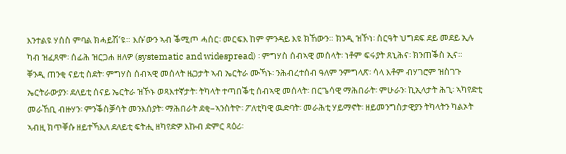እንተልዩ ሃሰስ ምባል ክሓይሽ’ዩ። እሱ’ውን ኣብ ቕሚጦ ሓሰር፡ መርፍእ ከም ምንዳይ እዩ ክኸውን። ክንዲ ዝኾነ፡ ስርዓት ህግደፍ ደይ መደይ ኢሉ ካብ ዝፈጸሞ፡ ሰፊሕ ዝርጋሐ ዘለዎ (systematic and widespread) ፡ ምግሃስ ሰብኣዊ መሰላት፡ ነቶም ፍሩያት ጸኒሕና፡ ክንጠቕስ ኢና።
ቐንዲ ጠንቂ ናይቲ ስደት፡ ምግሃስ ሰብኣዊ መሰላት ዜጋታት ኣብ ኤርትራ ሙኻኑ፡ ንሕብረተሰብ ዓለም ንምግላጽ፡ ሳላ እቶም ብሃገሮም ዝስገጉ ኤርትራውያን፡ ደለይቲ ሰናይ ኤርትራ ዝኾኑ ወጻእተኛታት፡ ትካላት ተጣበቕቲ ሰብኣዊ መሰላት፡ በርጌሳዊ ማሕበራት፡ ምሁራን፡ ኪኢላታት ሕጊ፡ ኣካየድቲ መራኸቢ ብዙሃን፡ ምንቕስቓሳት መንእሰያት፡ ማሕበራት ደቂ–ኣንስትዮ፡ ፖለቲካዊ ዉድባት፡ መራሕቲ ሃይማኖት፡ ዘይመንግስታዊያን ትካላትን ካልኦት ኣብዚ ክጥቐሱ ዘይተኻእለ ደለይቲ ፍትሒ ዘካየድዎ እኩብ ድምር ጻዕሪ፡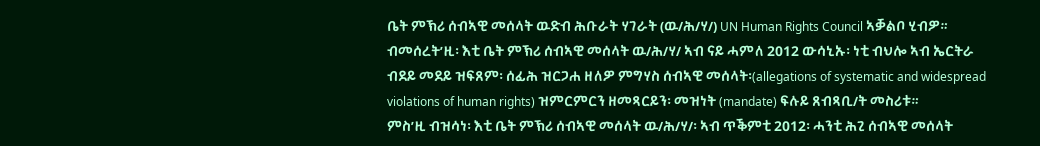ቤት ምኽሪ ሰብኣዊ መሰላት ዉድብ ሕቡራት ሃገራት (ዉ/ሕ/ሃ/) UN Human Rights Council ኣቓልቦ ሂብዎ። ብመሰረት’ዚ፡ እቲ ቤት ምኽሪ ሰብኣዊ መሰላት ዉ/ሕ/ሃ/ ኣብ ናይ ሓምለ 2012 ውሳኒኡ፡ ነቲ ብህሎ ኣብ ኤርትራ ብደይ መደይ ዝፍጸም፡ ሰፊሕ ዝርጋሐ ዘለዎ ምግሃስ ሰብኣዊ መሰላት፡(allegations of systematic and widespread violations of human rights) ዝምርምርን ዘመጻርይን፡ መዝነት (mandate) ፍሉይ ጸብጻቢ/ት መስሪቱ።
ምስ’ዚ ብዝሳነ፡ እቲ ቤት ምኽሪ ሰብኣዊ መሰላት ዉ/ሕ/ሃ/፡ ኣብ ጥቕምቲ 2012፡ ሓንቲ ሕጊ ሰብኣዊ መሰላት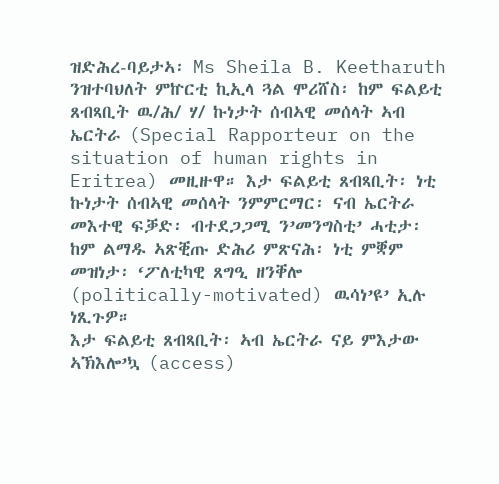ዝድሕረ-ባይታኣ፡ Ms Sheila B. Keetharuth ንዝተባህለት ምኵርቲ ኪኢላ ጓል ሞሪሸስ፡ ከም ፍልይቲ ጸብጻቢት ዉ/ሕ/ ሃ/ ኩነታት ሰብኣዊ መሰላት ኣብ ኤርትራ (Special Rapporteur on the situation of human rights in Eritrea) መዚዙዋ። እታ ፍልይቲ ጸብጻቢት፡ ነቲ ኩነታት ሰብኣዊ መሰላት ንምምርማር፡ ናብ ኤርትራ መእተዊ ፍቓድ፡ ብተደጋጋሚ ን’መንግስቲ’ ሓቲታ፡ ከም ልማዱ ኣጽቒጡ ድሕሪ ምጽናሕ፡ ነቲ ምቛም መዝነታ፡ ‘ፖለቲካዊ ጸግዒ ዘንቐሎ (politically-motivated) ዉሳነ’ዩ’ ኢሉ ነጺጉዎ።
እታ ፍልይቲ ጸብጻቢት፡ ኣብ ኤርትራ ናይ ምእታው ኣኽእሎ’ኳ (access)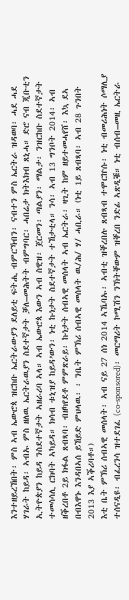እንተዘይረኸበት፡ ምስ ኣብ ኤውሮጳ ዝርከቡ ኤርትራውያን ደለይቲ ፍትሒ ብምርኻብን፡ ናብተን ምስ ኤርትራ ዝዳወባ፡ ሓደ ሓደ ሃገራት ከይዳ፡ ኣብኡ ምስ ዘለዉ ኤርትራዉያን ስደተኛታት ቓለ–መሕትት ብምግባር፡ ሓበሬታ ክትእክብ ጸኒሓ። ድሮ ናብ ጂቡቲን ኢትዮጵያን ከይዳ ንስደተኛታት ኣዘራሪባ ኣላ። ኣብ ኤውሮጳ እውን ኣብ ስዊዝ፡ ጀርመን፡ ጣልያን፡ ማልታ፡ ንዝርከቡ ስደተኛታት ተመሳሳሊ ርክባት ኣካይዳ። ክሳብ ቱኒዝያ ከይዳ’ውን፡ ነቲ ኩነታት ስደተኛታት ተኸታቲላ። ንሳ፡ ኣብ 13 ግንቦት 2014፡ ኣብ ዘቕረበቶ 2ይ ክፋል ጸብጻባ፡ ብዘካየደቶ ምምጽራይ፡ ኩነታት ሰብኣዊ መሰላት ኣብ ኤርትራ፡ ዛጊት ከም ዘይተመሓየሸ፡ እኳ ደኣ በብእዋኑ እንዳበኣሰ ይኸይድ ምህላዉ፡ ፡ ንቤት ምኽሪ ሰብኣዊ መሰላት ዉ/ሕ/ ሃ/ ሓቢራ። (ነቲ 1ይ ጸብጻባ፡ ኣብ 28 ጉንበት 2013 እያ ኣቕሪባቶ።)
እቲ ቤት ምኽሪ ሰብኣዊ መሰላት፡ ኣብ ናይ 27 ሰነ 2014 ኣኼባኡ፡ ኣብቲ ዝቐረበሉ ጸብጻብ ተሞርኵሱ፡ ነቲ ብመሪሕነት ሶማሊያ ተሰናዲዩ፡ ብፈረንሳ ዝተደገፈ (co-sponsored)፡ መርማሪት ኮሚሽን ንኽትቐውም ዝቐረበ ንድፊ ኣጽዲቑ። ነቲ ብሰብ–መዚ ኤርትራ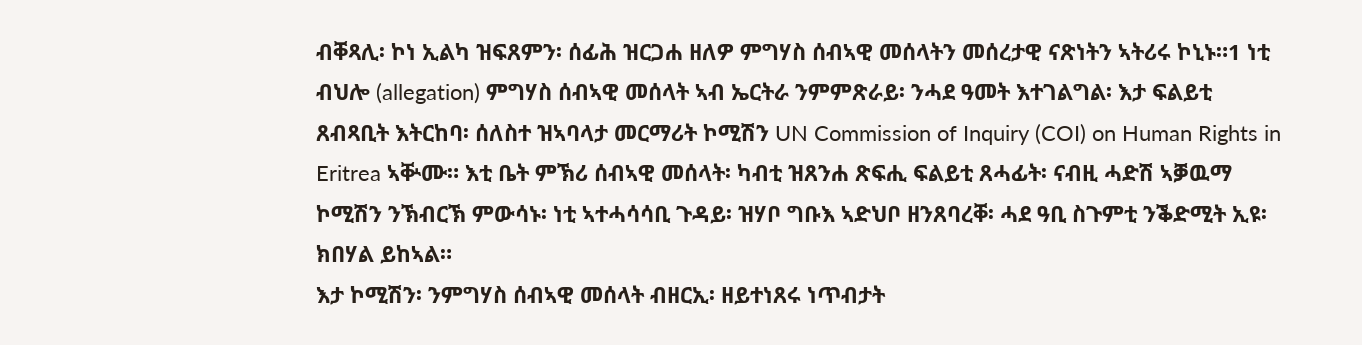ብቐጻሊ፡ ኮነ ኢልካ ዝፍጸምን፡ ሰፊሕ ዝርጋሐ ዘለዎ ምግሃስ ሰብኣዊ መሰላትን መሰረታዊ ናጽነትን ኣትሪሩ ኮኒኑ።1 ነቲ ብህሎ (allegation) ምግሃስ ሰብኣዊ መሰላት ኣብ ኤርትራ ንምምጽራይ፡ ንሓደ ዓመት እተገልግል፡ እታ ፍልይቲ ጸብጻቢት እትርከባ፡ ሰለስተ ዝኣባላታ መርማሪት ኮሚሽን UN Commission of Inquiry (COI) on Human Rights in Eritrea ኣቝሙ። እቲ ቤት ምኽሪ ሰብኣዊ መሰላት፡ ካብቲ ዝጸንሐ ጽፍሒ ፍልይቲ ጸሓፊት፡ ናብዚ ሓድሽ ኣቓዉማ ኮሚሽን ንኽብርኽ ምውሳኑ፡ ነቲ ኣተሓሳሳቢ ጉዳይ፡ ዝሃቦ ግቡእ ኣድህቦ ዘንጸባረቐ፡ ሓደ ዓቢ ስጉምቲ ንቕድሚት ኢዩ፡ ክበሃል ይከኣል።
እታ ኮሚሽን፡ ንምግሃስ ሰብኣዊ መሰላት ብዘርኢ፡ ዘይተነጸሩ ነጥብታት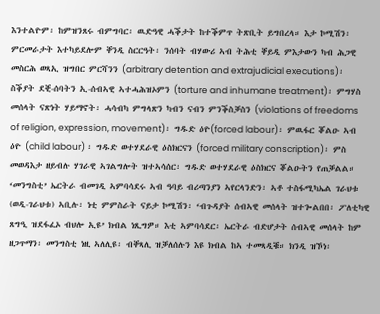እንተልዮም፡ ከምዝንጸሩ ብምግባር፡ ዉድዓዊ ሓቕታት ከተቕምጥ ትጽቢት ይግበረላ። እታ ኮሚሽን፡ ምርመራታት እተካይደሎም ቐንዲ ስርርዓት፡ ንሰባት ብሃውሪ ኣብ ትሕቲ ቐይዲ ምእታውን ካብ ሕጋዊ መስርሕ ወጻኢ ዝግበር ምርሻንን (arbitrary detention and extrajudicial executions)፡ ስቕያት ደቒ-ሰባትን ኢ-ሰብኣዊ ኣተሓሕዝኦምን (torture and inhumane treatment)፡ ምግሃስ መሰላት ናጽነት ሃይማኖት፡ ሓሳብካ ምግላጽን ካብን ናብን ምንቕስቓስን (violations of freedoms of religion, expression, movement)፡ ግዱድ ዕዮ(forced labour)፡ ምዉፋር ቖልዑ ኣብ ዕዮ (child labour) ፡ ግዱድ ወተሃደራዊ ዕስክርናን (forced military conscription)፡ ምስ መወዳእታ ዘይብሉ ሃገራዊ ኣገልግሎት ዝተኣሳሰር፡ ግዱድ ወተሃደራዊ ዕስክርና ቖልዑትን የጠቓልል።
‘መንግስቲ’ ኤርትራ ብመገዲ ኣምባሳደሩ ኣብ ዓባይ ብሪጣንያን ኣየርላንድን፡ ኣቶ ተስፋሚካኤል ገራህቱ (ወዲ-ገራህቱ) ኣቢሉ፡ ነቲ ምምስራት ናይታ ኮሚሽን፡ ‘ብጉዳያት ሰብኣዊ መሰላት ዝተጐልበበ፡ ፖለቲካዊ ጸግዒ ዝደፋፈኦ ብህሎ ኢዩ’ ክብል ነጺግዎ። እቲ ኣምባሳደር፡ ኤርትራ ብድሆታት ሰብኣዊ መሰላት ከም ዘጋጥማን፡ መንግስቲ ነዚ ኣለሊዩ፡ ብቐጻሊ ዝቓለሰሉን እዩ ክብል ከኣ ተመጻዲቑ። ክንዲ ዝኾነ፡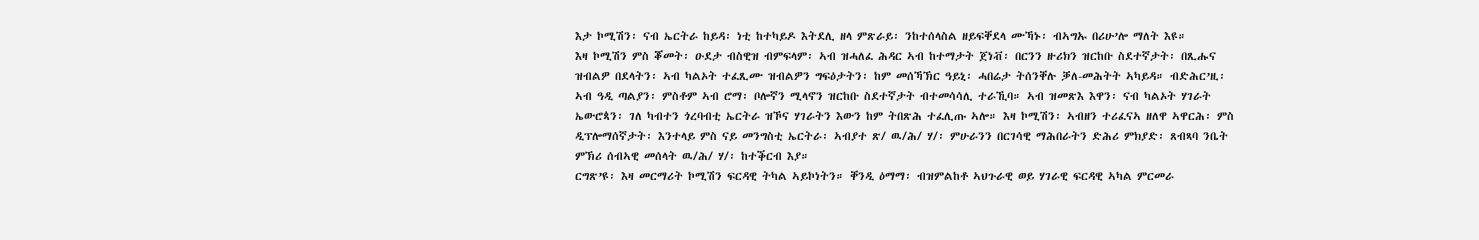እታ ኮሚሽን፡ ናብ ኤርትራ ከይዳ፡ ነቲ ከተካይዶ እትደሊ ዘላ ምጽራይ፡ ንከተሰላስል ዘይፍቐደላ ሙኻኑ፡ ብኣግኡ በሪሁ’ሎ ማለት እዩ።
እዛ ኮሚሽን ምስ ቖመት፡ ዑደታ ብስዊዝ ብምፍላም፡ ኣብ ዝሓለፈ ሕዳር ኣብ ከተማታት ጀነቭ፡ በርንን ዙሪክን ዝርከቡ ስደተኛታት፡ በጺሑና ዝብልዎ በደላትን፡ ኣብ ካልኦት ተፈጺሙ ዝብልዎን ግፍዕታትን፡ ከም መሰኻኽር ዓይኒ፡ ሓበሬታ ትሰንቐሉ ቓለ-መሕትት ኣካይዳ። ብድሕር’ዚ፡ ኣብ ዓዲ ጣልያን፡ ምስቶም ኣብ ሮማ፡ ቦሎኛን ሚላኖን ዝርከቡ ስደተኛታት ብተመሳሳሊ ተራኺባ። ኣብ ዝመጽእ እዋን፡ ናብ ካልኦት ሃገራት ኤውሮጳን፡ ገለ ካብተን ጎረባብቲ ኤርትራ ዝኾና ሃገራትን እውን ከም ትበጽሕ ተፈሊጡ ኣሎ። እዛ ኮሚሽን፡ ኣብዘን ተሪፈናኣ ዘለዋ ኣዋርሕ፡ ምስ ዲፕሎማሰኛታት፡ እንተላይ ምስ ናይ መንግስቲ ኤርትራ፡ ኣብያተ ጽ/ ዉ/ሕ/ ሃ/፡ ምሁራንን በርገሳዊ ማሕበራትን ድሕሪ ምክያድ፡ ጸብጻባ ንቤት ምኽሪ ሰብኣዊ መሰላት ዉ/ሕ/ ሃ/፡ ከተቕርብ እያ።
ርግጽ’ዩ፡ እዛ መርማሪት ኮሚሽን ፍርዳዊ ትካል ኣይኮነትን። ቐንዲ ዕማማ፡ ብዝምልከቶ ኣህጉራዊ ወይ ሃገራዊ ፍርዳዊ ኣካል ምርመራ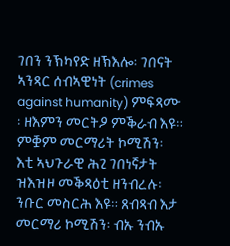ገበን ንኽካየድ ዘኽእሎ፡ ገበናት ኣንጻር ሰብኣዊነት (crimes against humanity) ምፍጻሙ ፡ ዘእምን መርትዖ ምቕራብ እዩ። ምቛም መርማሪት ኮሚሽን፡ እቲ ኣህጉራዊ ሕጊ ገበነኛታት ዝእዝዞ መቕጻዕቲ ዘንብረሉ፡ ንቡር መስርሕ እዩ። ጸብጻብ እታ መርማሪ ኮሚሽን፡ ብኡ ንብኡ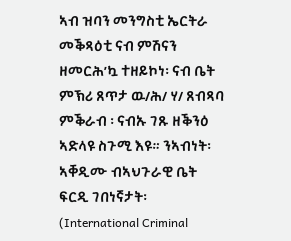ኣብ ዝባን መንግስቲ ኤርትራ መቕጻዕቲ ናብ ምሽናን ዘመርሕ’ኳ ተዘይኮነ፡ ናብ ቤት ምኽሪ ጸጥታ ዉ/ሕ/ ሃ/ ጸብጻባ ምቕራብ ፡ ናብኡ ገጹ ዘቕንዕ ኣድላዩ ስጉሚ እዩ። ንኣብነት፡ ኣቐዲሙ ብኣህጉራዊ ቤት ፍርዲ ገበነኛታት፡ (International Criminal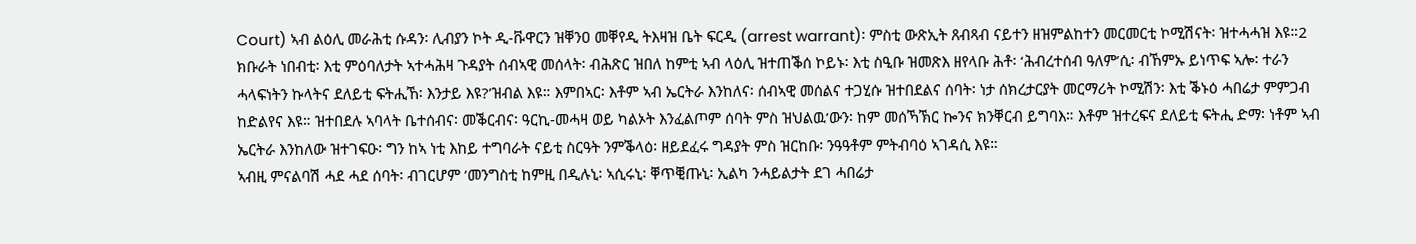Court) ኣብ ልዕሊ መራሕቲ ሱዳን፡ ሊብያን ኮት ዲ-ቩዋርን ዝቐንዐ መቐየዲ ትእዛዝ ቤት ፍርዲ (arrest warrant)፡ ምስቲ ውጽኢት ጸብጻብ ናይተን ዘዝምልከተን መርመርቲ ኮሚሽናት፡ ዝተሓሓዝ እዩ።2
ክቡራት ነበብቲ፡ እቲ ምዕባለታት ኣተሓሕዛ ጉዳያት ሰብኣዊ መሰላት፡ ብሕጽር ዝበለ ከምቲ ኣብ ላዕሊ ዝተጠቕሰ ኮይኑ፡ እቲ ስዒቡ ዝመጽእ ዘየላቡ ሕቶ፡ ‘ሕብረተሰብ ዓለም’ሲ፡ ብኸምኡ ይነጥፍ ኣሎ፡ ተራን ሓላፍነትን ኩላትና ደለይቲ ፍትሒኸ፡ እንታይ እዩ?’ዝብል እዩ። እምበኣር፡ እቶም ኣብ ኤርትራ እንከለና፡ ሰብኣዊ መሰልና ተጋሂሱ ዝተበደልና ሰባት፡ ነታ ሰክረታርያት መርማሪት ኮሚሽን፡ እቲ ቕኑዕ ሓበሬታ ምምጋብ ከድልየና እዩ። ዝተበደሉ ኣባላት ቤተሰብና፡ መቕርብና፡ ዓርኪ-መሓዛ ወይ ካልኦት እንፈልጦም ሰባት ምስ ዝህልዉ’ውን፡ ከም መሰኻኽር ኰንና ክንቐርብ ይግባእ። እቶም ዝተረፍና ደለይቲ ፍትሒ ድማ፡ ነቶም ኣብ ኤርትራ እንከለው ዝተገፍዑ፡ ግን ከኣ ነቲ እከይ ተግባራት ናይቲ ስርዓት ንምቕላዕ፡ ዘይደፈሩ ግዳያት ምስ ዝርከቡ፡ ንዓዓቶም ምትብባዕ ኣገዳሲ እዩ።
ኣብዚ ምናልባሽ ሓደ ሓደ ሰባት፡ ብገርሆም ’መንግስቲ ከምዚ በዲሉኒ፡ ኣሲሩኒ፡ ቐጥቒጡኒ፡ ኢልካ ንሓይልታት ደገ ሓበሬታ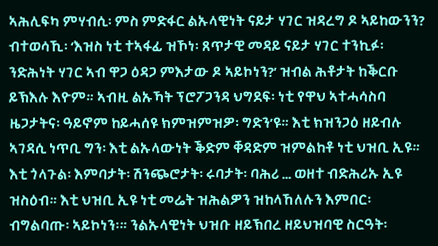ኣሕሊፍካ ምሃብሲ፡ ምስ ምድፋር ልኡላዊነት ናይታ ሃገር ዝዳረግ ዶ ኣይከውንን? ብተወሳኺ፡ ‘እዝስ ነቲ ተኣፋፊ ዝኾነ፡ ጸጥታዊ መዳይ ናይታ ሃገር ተንኪፉ፡ ንድሕነት ሃገር ኣብ ዋጋ ዕዳጋ ምእታው ዶ ኣይኮነን?’ ዝብል ሕቶታት ከቕርቡ ይኽእሉ እዮም። ኣብዚ ልኡኻት ፕሮፖጋንዳ ህግደፍ፡ ነቲ የዋህ ኣተሓሳስባ ዜጋታትና፡ ዓይኖም ከይሓሰዩ ክምዝምዝዎ፡ ግድን’ዩ። እቲ ክዝንጋዕ ዘይብሉ ኣገዳሲ ነጥቢ ግን፡ እቲ ልኡላውነት ቕድም ቐዳድም ዝምልከቶ ነቲ ህዝቢ ኢዩ። እቲ ጎላጉል፡ እምባታት፡ ሽንጭሮታት፡ ሩባታት፡ ባሕሪ … ወዘተ ብድሕሪኡ ኢዩ ዝስዕብ። እቲ ህዝቢ ኢዩ ነቲ መሬት ዝሕልዎን ዝከላኸለሉን እምበር፡ ብግልባጡ፡ ኣይኮነን፡። ንልኡላዊነት ህዝቡ ዘይኽበረ ዘይህዝባዊ ስርዓት፡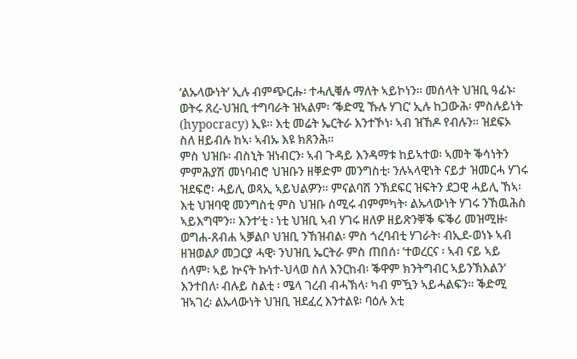‘ልኡላውነት’ ኢሉ ብምጭርሑ፡ ተሓሊቑሉ ማለት ኣይኮነን። መሰላት ህዝቢ ዓፊኑ፡ ወትሩ ጸረ-ህዝቢ ተግባራት ዝኣልም፡ ‘ቕድሚ ኹሉ ሃገር‘ ኢሉ ከጋውሕ፡ ምስሉይነት (hypocracy) ኢዩ። እቲ መሬት ኤርትራ እንተኾነ፡ ኣብ ዝኸዶ የብሉን። ዝደፍኦ ስለ ዘይብሉ ከኣ፡ ኣብኡ እዩ ክጸንሕ።
ምስ ህዝቡ፡ ብስኒት ዝነብርን፡ ኣብ ጉዳይ እንዳማቱ ከይኣተወ፡ ኣመት ቕሳነትን ምምሕያሽ መነባብሮ ህዝቡን ዘቐድም መንግስቲ፡ ንሉኣላዊነት ናይታ ዝመርሓ ሃገሩ ዝደፍሮ፡ ሓይሊ ወጻኢ ኣይህልዎን። ምናልባሽ ንኽደፍር ዝፍትን ደጋዊ ሓይሊ ኸኣ፡ እቲ ህዝባዊ መንግስቲ ምስ ህዝቡ ሰሚሩ ብምምካት፡ ልኡላውነት ሃገሩ ንኸዉሕስ ኣይእግሞን። እንተ’ቲ ፡ ነቲ ህዝቢ ኣብ ሃገሩ ዘለዎ ዘይጽንቐቕ ፍቕሪ መዝሚዙ፡ ወግሐ-ጸብሐ ኣቓልቦ ህዝቢ ንኸዝብል፡ ምስ ጎረባብቲ ሃገራት፡ ብኢደ-ወነኑ ኣብ ዘዝወልዖ መጋርያ ሓዊ፡ ንህዝቢ ኤርትራ ምስ ጠበሰ፡ ‘ተወረርና ፡ ኣብ ናይ ኣይ ሰላም፡ ኣይ ኵናት ኩነተ-ህላወ ስለ እንርከብ፡ ቕዋም ክንትግብር ኣይንኽእልን‘ እንተበለ፡ ብሉይ ስልቲ ፡ ሜላ ገረብ ብሓኽላ፡ ካብ ምዃን ኣይሓልፍን። ቕድሚ ዝኣገረ፡ ልኡላውነት ህዝቢ ዝደፈረ እንተልዩ፡ ባዕሉ እቲ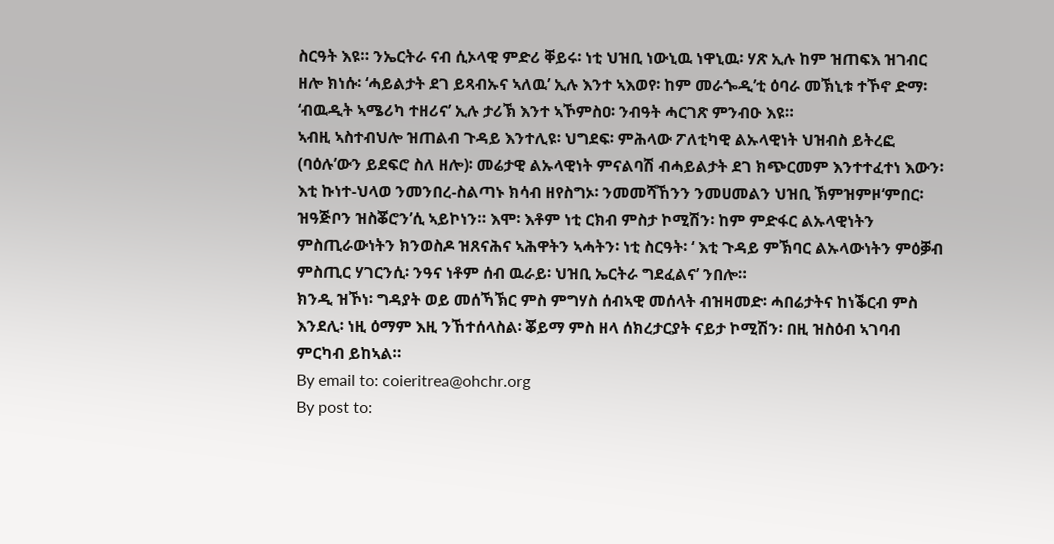ስርዓት እዩ። ንኤርትራ ናብ ሲኦላዊ ምድሪ ቐይሩ፡ ነቲ ህዝቢ ነውኒዉ ነዋኒዉ፡ ሃጽ ኢሉ ከም ዝጠፍእ ዝገብር ዘሎ ክነሱ፡ ‘ሓይልታት ደገ ይጻብኡና ኣለዉ’ ኢሉ እንተ ኣእወየ፡ ከም መራጐዲ’ቲ ዕባራ መኽኒቱ ተኾኖ ድማ፡ ‘ብዉዲት ኣሜሪካ ተዘሪና’ ኢሉ ታሪኽ እንተ ኣኾምስዐ፡ ንብዓት ሓርገጽ ምንብዑ እዩ።
ኣብዚ ኣስተብህሎ ዝጠልብ ጉዳይ እንተሊዩ፡ ህግደፍ፡ ምሕላው ፖለቲካዊ ልኡላዊነት ህዝብስ ይትረፎ (ባዕሉ’ውን ይደፍሮ ስለ ዘሎ)፡ መሬታዊ ልኡላዊነት ምናልባሽ ብሓይልታት ደገ ክጭርመም እንተተፈተነ እውን፡ እቲ ኩነተ-ህላወ ንመንበረ-ስልጣኑ ክሳብ ዘየስግኦ፡ ንመመሻኸንን ንመሀመልን ህዝቢ ኽምዝምዞ‘ምበር፡ ዝዓጅቦን ዝስቖሮን’ሲ ኣይኮነን። እሞ፡ እቶም ነቲ ርክብ ምስታ ኮሚሽን፡ ከም ምድፋር ልኡላዊነትን ምስጢራውነትን ክንወስዶ ዝጸናሕና ኣሕዋትን ኣሓትን፡ ነቲ ስርዓት፡ ‘ እቲ ጉዳይ ምኽባር ልኡላውነትን ምዕቓብ ምስጢር ሃገርንሲ፡ ንዓና ነቶም ሰብ ዉራይ፡ ህዝቢ ኤርትራ ግደፈልና’ ንበሎ።
ክንዲ ዝኾነ፡ ግዳያት ወይ መሰኻኽር ምስ ምግሃስ ሰብኣዊ መሰላት ብዝዛመድ፡ ሓበሬታትና ከነቕርብ ምስ እንደሊ፡ ነዚ ዕማም እዚ ንኸተሰላስል፡ ቖይማ ምስ ዘላ ሰክረታርያት ናይታ ኮሚሽን፡ በዚ ዝስዕብ ኣገባብ ምርካብ ይከኣል።
By email to: coieritrea@ohchr.org
By post to: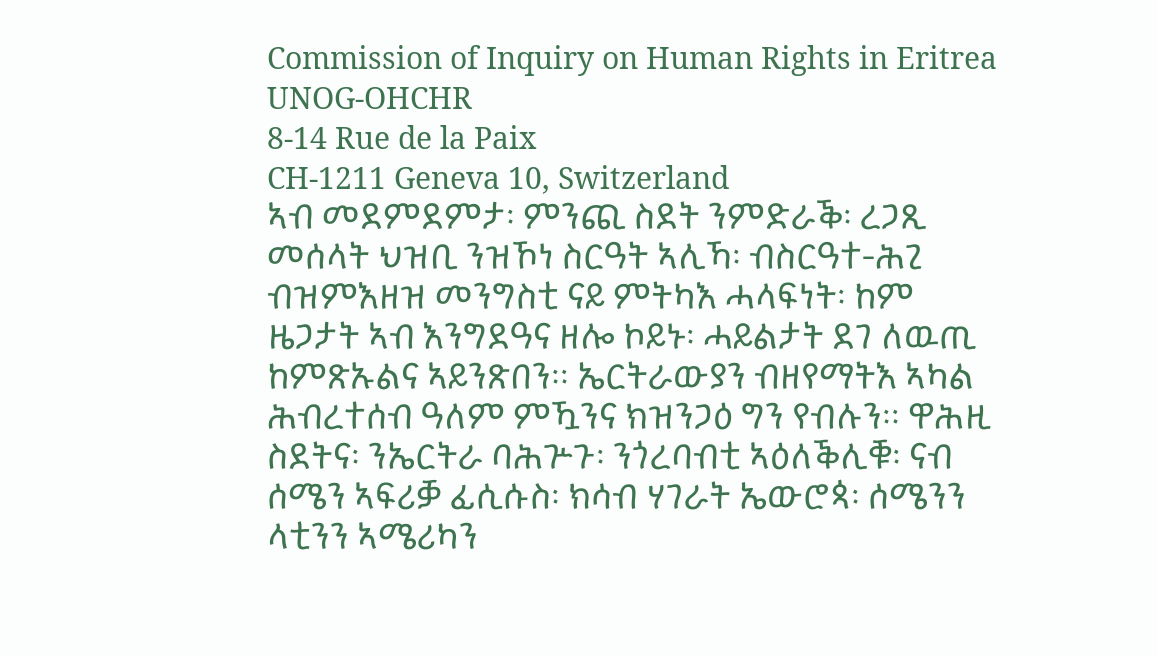Commission of Inquiry on Human Rights in Eritrea
UNOG-OHCHR
8-14 Rue de la Paix
CH-1211 Geneva 10, Switzerland
ኣብ መደምደምታ፡ ምንጪ ስደት ንምድራቕ፡ ረጋጺ መሰላት ህዝቢ ንዝኾነ ስርዓት ኣሊኻ፡ ብስርዓተ-ሕጊ ብዝምእዘዝ መንግስቲ ናይ ምትካእ ሓላፍነት፡ ከም ዜጋታት ኣብ እንግደዓና ዘሎ ኮይኑ፡ ሓይልታት ደገ ለዉጢ ከምጽኡልና ኣይንጽበን። ኤርትራውያን ብዘየማትእ ኣካል ሕብረተሰብ ዓለም ምዃንና ክዝንጋዕ ግን የብሉን። ዋሕዚ ስደትና፡ ንኤርትራ ባሕጕጉ፡ ንጎረባብቲ ኣዕለቕሊቑ፡ ናብ ሰሜን ኣፍሪቓ ፊሲሱስ፡ ክሳብ ሃገራት ኤውሮጳ፡ ሰሜንን ላቲንን ኣሜሪካን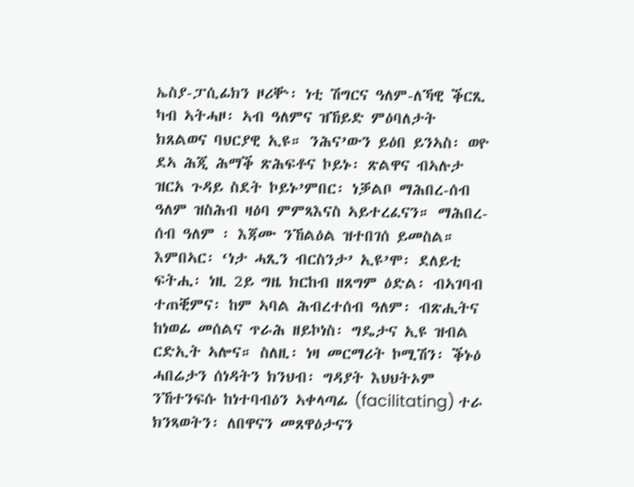ኤስያ-ፓሲፊክን ዞሪቝ፡ ነቲ ሽግርና ዓለም-ለኻዊ ቕርጺ ካብ ኣትሓዞ፡ ኣብ ዓለምና ዝኸይድ ምዕባለታት ክጸልወና ባህርያዊ ኢዩ። ንሕና’ውን ይዕበ ይንኣስ፡ ወዮ ደኣ ሕጂ ሕማቕ ጽሕፍቶና ኮይኑ፡ ጽልዋና ብኣሉታ ዝርአ ጉዳይ ስደት ኮይኑ’ምበር፡ ነቓልቦ ማሕበረ-ሰብ ዓለም ዝስሕብ ዛዕባ ምምጻእናስ ኣይተረፈናን። ማሕበረ-ሰብ ዓለም ፡ እጃሙ ንኸልዕል ዝተበገሰ ይመስል። እምበኣር፡ ‘ነታ ሓጺን ብርስንታ’ ኢዩ’ሞ፡ ደለይቲ ፍትሒ፡ ነዚ 2ይ ግዜ ክርከብ ዘጸግም ዕድል፡ ብኣገባብ ተጠቒምና፡ ከም ኣባል ሕብረተሰብ ዓለም፡ ብጽሒትና ከነወፊ መሰልና ጥራሕ ዘይኮነስ፡ ግዴታና ኢዩ ዝብል ርድኢት ኣሎና። ስለዚ፡ ነዛ መርማሪት ኮሚሽን፡ ቕኑዕ ሓበሬታን ሰነዳትን ክንህብ፡ ግዳያት እህህትኦም ንኸተንፍሱ ከነተባብዕን ኣቀላጣፊ (facilitating) ተራ ክንጻወትን፡ ለበዋናን መጸዋዕታናን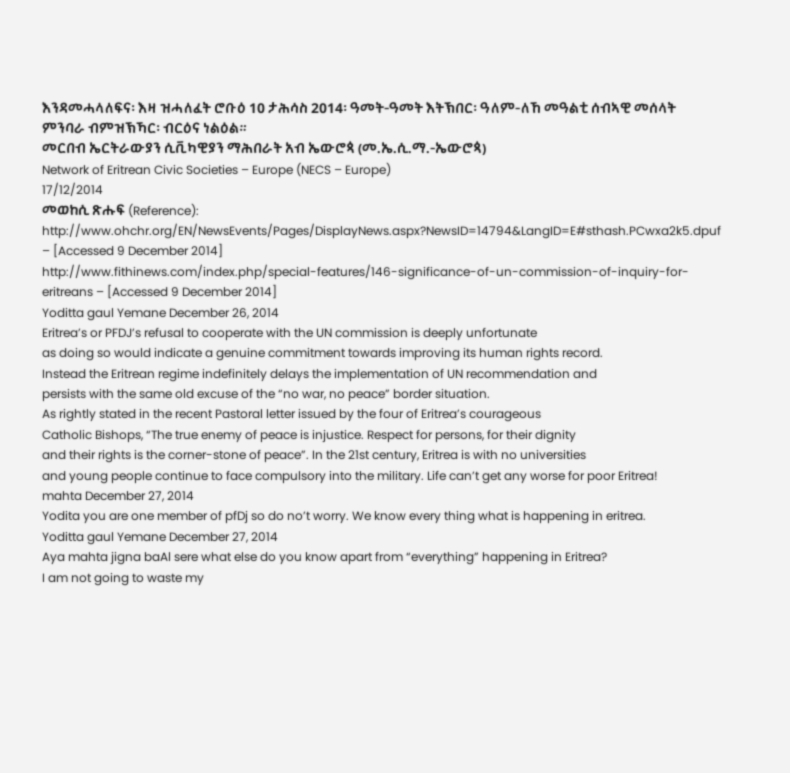እንዳመሓላለፍና፡ እዛ ዝሓለፈት ሮቡዕ 10 ታሕሳስ 2014፡ ዓመት-ዓመት እትኽበር፡ ዓለም-ለኸ መዓልቲ ሰብኣዊ መሰላት ምንባራ ብምዝኽኻር፡ ብርዕና ነልዕል።
መርበብ ኤርትራውያን ሲቪካዊያን ማሕበራት አብ ኤውሮጳ (መ.ኤ.ሲ.ማ.-ኤውሮጳ)
Network of Eritrean Civic Societies – Europe (NECS – Europe)
17/12/2014
መወከሲ ጽሑፍ (Reference):
http://www.ohchr.org/EN/NewsEvents/Pages/DisplayNews.aspx?NewsID=14794&LangID=E#sthash.PCwxa2k5.dpuf – [Accessed 9 December 2014]
http://www.fithinews.com/index.php/special-features/146-significance-of-un-commission-of-inquiry-for-eritreans – [Accessed 9 December 2014]
Yoditta gaul Yemane December 26, 2014
Eritrea’s or PFDJ’s refusal to cooperate with the UN commission is deeply unfortunate
as doing so would indicate a genuine commitment towards improving its human rights record.
Instead the Eritrean regime indefinitely delays the implementation of UN recommendation and
persists with the same old excuse of the “no war, no peace” border situation.
As rightly stated in the recent Pastoral letter issued by the four of Eritrea’s courageous
Catholic Bishops, “The true enemy of peace is injustice. Respect for persons, for their dignity
and their rights is the corner-stone of peace”. In the 21st century, Eritrea is with no universities
and young people continue to face compulsory into the military. Life can’t get any worse for poor Eritrea!
mahta December 27, 2014
Yodita you are one member of pfDj so do no’t worry. We know every thing what is happening in eritrea.
Yoditta gaul Yemane December 27, 2014
Aya mahta jigna baAl sere what else do you know apart from “everything” happening in Eritrea?
I am not going to waste my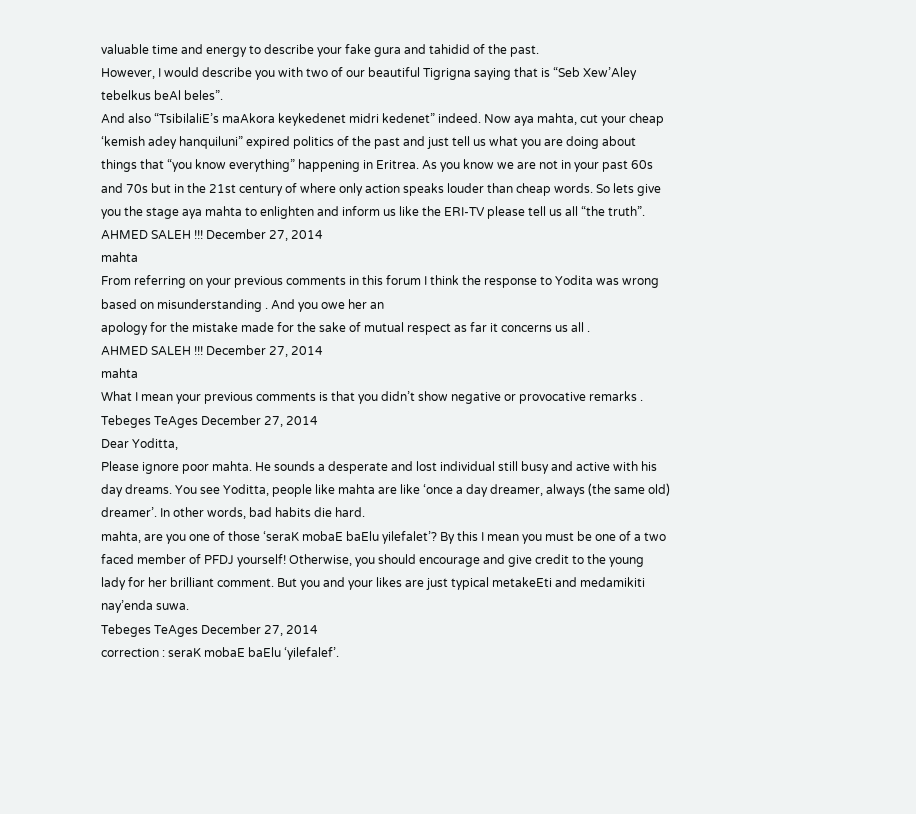valuable time and energy to describe your fake gura and tahidid of the past.
However, I would describe you with two of our beautiful Tigrigna saying that is “Seb Xew’Aley tebelkus beAl beles”.
And also “TsibilaliE’s maAkora keykedenet midri kedenet” indeed. Now aya mahta, cut your cheap ‘kemish adey hanquiluni” expired politics of the past and just tell us what you are doing about things that “you know everything” happening in Eritrea. As you know we are not in your past 60s and 70s but in the 21st century of where only action speaks louder than cheap words. So lets give you the stage aya mahta to enlighten and inform us like the ERI-TV please tell us all “the truth”.
AHMED SALEH !!! December 27, 2014
mahta
From referring on your previous comments in this forum I think the response to Yodita was wrong based on misunderstanding . And you owe her an
apology for the mistake made for the sake of mutual respect as far it concerns us all .
AHMED SALEH !!! December 27, 2014
mahta
What I mean your previous comments is that you didn’t show negative or provocative remarks .
Tebeges TeAges December 27, 2014
Dear Yoditta,
Please ignore poor mahta. He sounds a desperate and lost individual still busy and active with his day dreams. You see Yoditta, people like mahta are like ‘once a day dreamer, always (the same old) dreamer’. In other words, bad habits die hard.
mahta, are you one of those ‘seraK mobaE baElu yilefalet’? By this I mean you must be one of a two faced member of PFDJ yourself! Otherwise, you should encourage and give credit to the young lady for her brilliant comment. But you and your likes are just typical metakeEti and medamikiti nay’enda suwa.
Tebeges TeAges December 27, 2014
correction : seraK mobaE baElu ‘yilefalef’.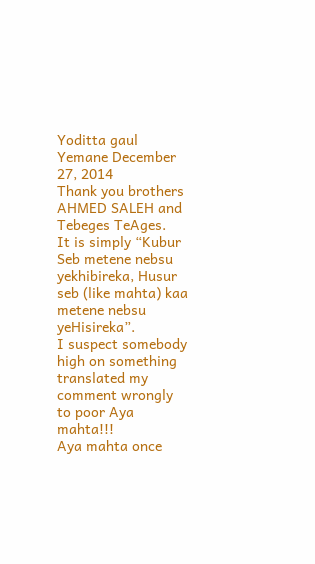Yoditta gaul Yemane December 27, 2014
Thank you brothers AHMED SALEH and Tebeges TeAges.
It is simply “Kubur Seb metene nebsu yekhibireka, Husur seb (like mahta) kaa metene nebsu yeHisireka”.
I suspect somebody high on something translated my comment wrongly to poor Aya mahta!!!
Aya mahta once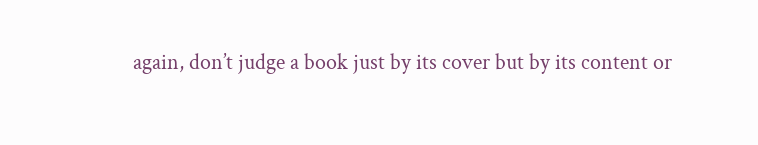again, don’t judge a book just by its cover but by its content or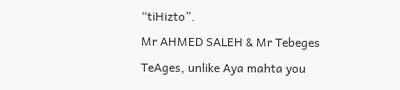“tiHizto”.
Mr AHMED SALEH & Mr Tebeges TeAges, unlike Aya mahta you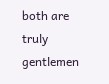both are truly gentlemen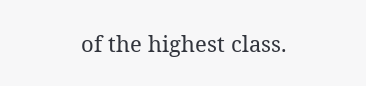of the highest class.